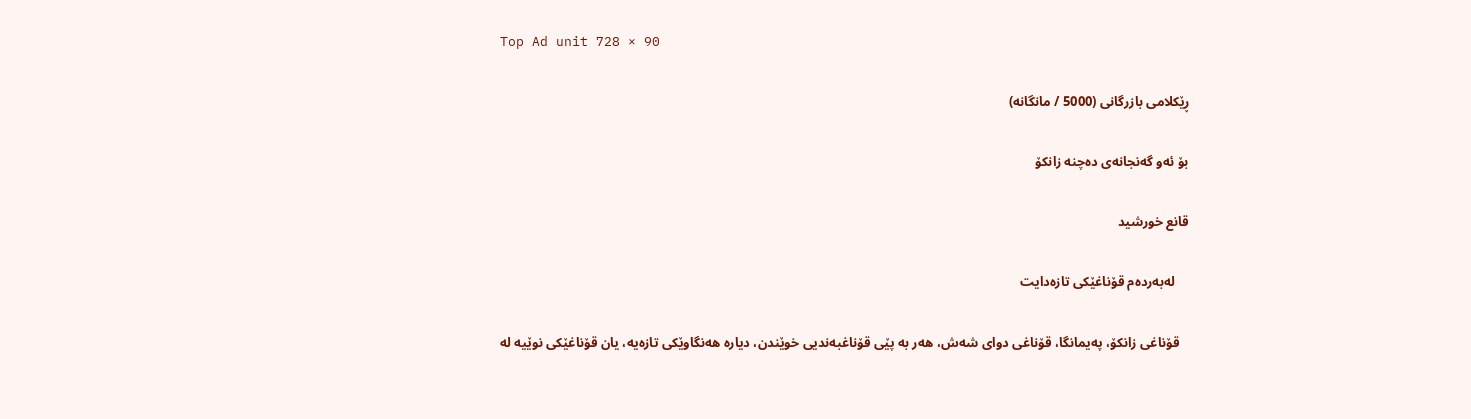Top Ad unit 728 × 90

ڕێكلامی بازرگانی (5000 / مانگانه‌)

بۆ ئه‌و گه‌نجانه‌ى ده‌چنه‌ زانكۆ

قانع خورشيد

    له‌به‌رده‌م قۆناغێكى تازه‌دایت

   قۆناغى زانكۆ، په‌یمانگا، قۆناغی دوای شه‌ش، هه‌ر به‌ پێى قۆناغبه‌ندیی خوێندن، دیاره‌ هه‌نگاوێكى تازه‌یه‌، یان قۆناغێكى نوێیه‌ له‌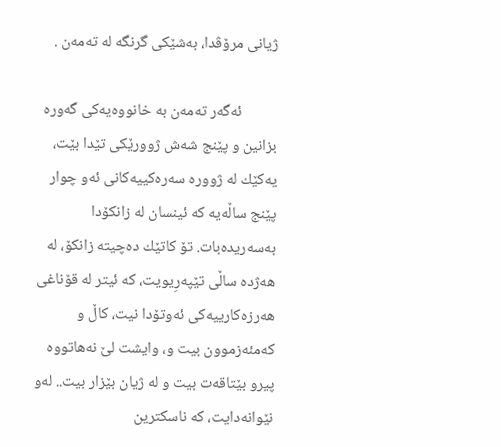ژیانى مرۆڤدا، به‌شێكى گرنگه‌ له‌ ته‌مه‌ن .

          ئه‌گه‌ر ته‌مه‌ن به‌ خانووه‌یه‌كى گه‌وره‌ بزانین و پێنج شه‌ش ژوورێكى تێدا بێت، یه‌كێك له‌ ژووره‌ سه‌ره‌كییه‌كانى ئه‌و چوار پێنج ساڵه‌یه‌ كه‌ ئینسان له‌ زانكۆدا به‌سه‌ریده‌بات. تۆ كاتێك ده‌چیته‌ زانكۆ، له‌ هه‌ژده‌ ساڵی تێپه‌رِیویت، كه‌ ئیتر له‌ قۆناغى هه‌رزه‌كارییه‌كى ئه‌وتۆدا نیت، كاڵ و كه‌مئه‌زموون بیت و، وایشت لێ‌ نه‌هاتووه‌ پیرو بێتاقه‌ت بیت و له‌ ژیان بێزار بیت.. له‌و نێوانه‌دایت، كه‌ ناسكترین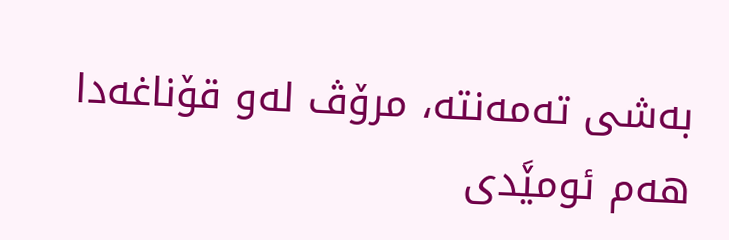به‌شى ته‌مه‌نته‌، مرۆڤ له‌و قۆناغه‌دا هه‌م ئومێَدى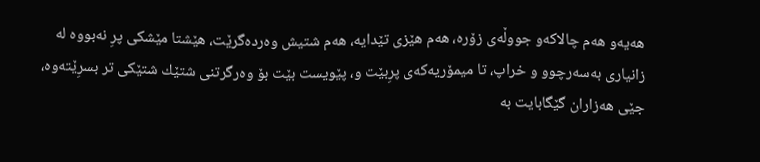هه‌یه‌و هه‌م چالاكه‌و جووڵه‌ى زۆره‌، هه‌م هێزى تێدایه‌، هه‌م شتیش وه‌رده‌گرێت، هێشتا مێشكى پرِ نه‌بووه‌ له‌ زانیارى به‌سه‌رچوو و خراپ، تا میمۆریه‌كه‌ى پرِبێت و، پێویست بێت بۆ وه‌رگرتنى شتێك شتێكى تر بسرِێته‌وه‌، جێى هه‌زاران گێگابایت به‌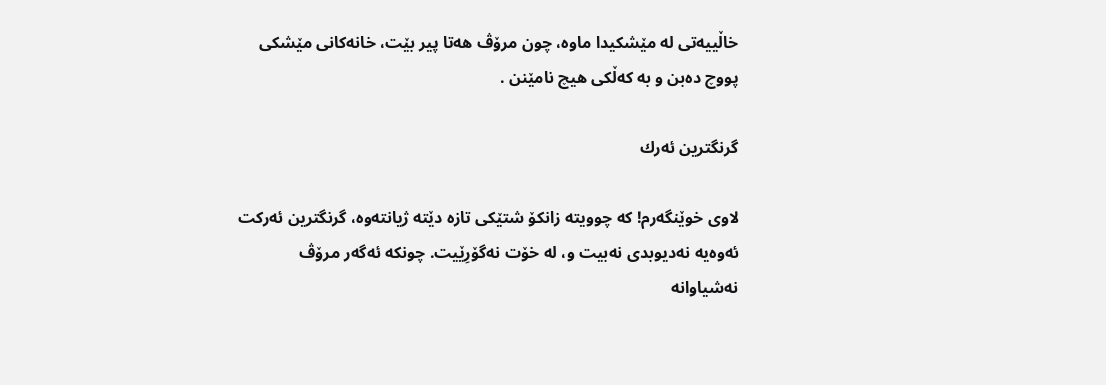خاڵییه‌تى له‌ مێشكیدا ماوه‌، چون مرۆڤ هه‌تا پیر بێت، خانه‌كانى مێشكى پووچ ده‌بن و به‌ كه‌ڵكى هیچ نامێنن .

گرنگترین ئه‌رك

لاوى خوێنگه‌رم! كه‌ چوویته‌ زانكۆ شتێكى تازه‌ دێته‌ ژیانته‌وه‌، گرنگترین ئه‌ركت ئه‌وه‌یه‌ نه‌دیوبدى نه‌بیت و، له‌ خۆت نه‌گۆرِێیت. چونكه‌ ئه‌گه‌ر مرۆڤ نه‌شیاوانه‌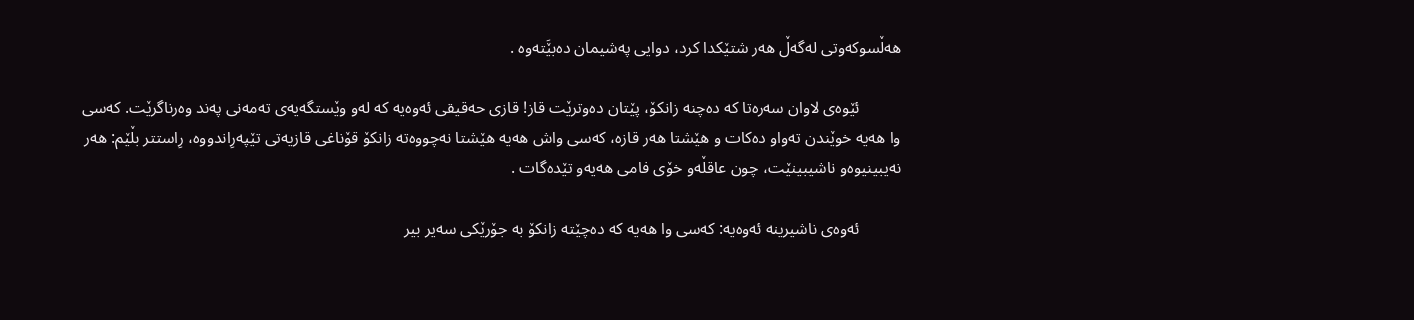هه‌ڵسوكه‌وتى له‌گه‌ڵ هه‌ر شتێكدا كرد، دوایى په‌شیمان ده‌بێَته‌وه‌ .

          ئێوه‌ى لاوان سه‌ره‌تا كه‌ ده‌چنه‌ زانكۆ، پێتان ده‌وترێت قاز! قازى حه‌قیقى ئه‌وه‌یه‌ كه‌ له‌و وێستگه‌یه‌ى ته‌مه‌نى په‌ند وه‌رناگرێت. كه‌سی وا هه‌یه‌ خوێندن ته‌واو ده‌كات و هێشتا هه‌ر قازه‌، كه‌سى واش هه‌یه‌ هێشتا نه‌چووه‌ته‌ زانكۆ قۆناغى قازیه‌تى تێپه‌رِاندووه‌، رِاستتر بڵێم: هه‌ر نه‌یبینیوه‌و ناشیبینێت، چون عاقڵه‌و خۆى فامى هه‌یه‌و تێده‌گات .

          ئه‌وه‌ى ناشیرینه‌ ئه‌وه‌یه‌: كه‌سى وا هه‌یه‌ كه‌ ده‌چێته‌ زانكۆ به‌ جۆرێكى سه‌یر بیر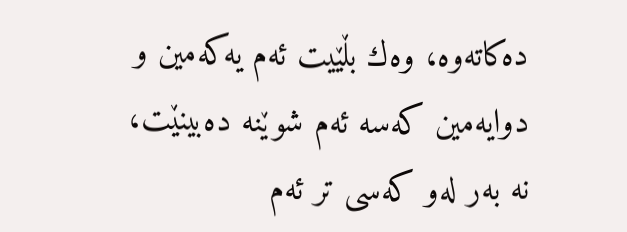ده‌كاته‌وه‌، وه‌ك بڵێیت ئه‌م یه‌كه‌مین و دوایه‌مین كه‌سه‌ ئه‌م شوێنه‌ ده‌بینێت، نه‌ به‌ر له‌و كه‌سى تر ئه‌م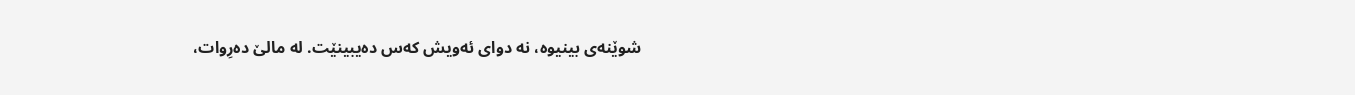شوێنه‌ى بینیوه‌، نه‌ دواى ئه‌ویش كه‌س ده‌یبینێت. له‌ مالێ ده‌رِوات،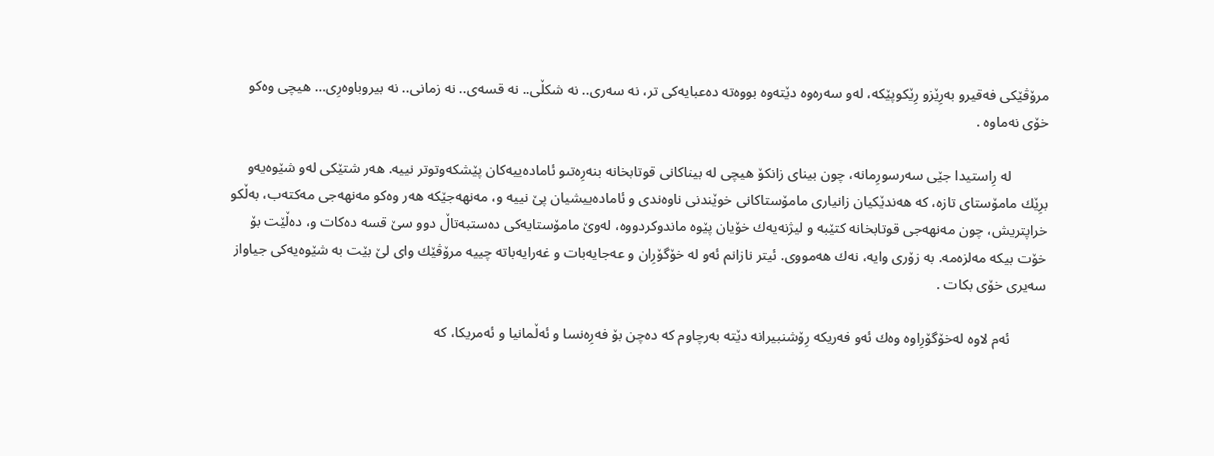مرۆڤێكى فه‌قیرو به‌رِێزو رِێكوپێكه‌، له‌و سه‌ره‌وه‌ دێته‌وه‌ بووه‌ته‌ ده‌عبایه‌كى تر، نه‌ سه‌رى.. نه‌ شكڵى.. نه‌ قسه‌ى.. نه‌ زمانى.. نه‌ بیروباوه‌رِى… هیچى وه‌كو خۆى نه‌ماوه‌ .

          له‌ رِاستیدا جێى سه‌رسورِمانه‌، چون بیناى زانكۆ هیچى له‌ بیناكانى قوتابخانه‌ بنه‌رِه‌تىو ئاماده‌ییه‌كان پێشكه‌وتوتر نییه‌. هه‌ر شتێكى له‌و شێوه‌یه‌و برِێك مامۆستای تازه‌، كه‌ هه‌ندێكیان زانیارى مامۆستاكانى خوێندنى ناوه‌ندى و ئاماده‌ییشیان پێ نییه ‌و، مه‌نهه‌جێكه‌ هه‌ر وه‌كو مه‌نهه‌جى مه‌كته‌ب، به‌ڵكو خراپتریش، چون مه‌نهه‌جى قوتابخانه‌ كتێبه ‌و لیژنه‌یه‌ك خۆیان پێوه‌ ماندوكردووه‌، له‌وێ مامۆستایه‌كى ده‌ستبه‌تاڵ دوو سێ قسه‌ ده‌كات و، ده‌ڵێت بۆ خۆت بیكه‌ مه‌لزه‌مه‌. به‌ زۆرى وایه‌، نه‌ك هه‌مووى. ئیتر نازانم ئه‌و له‌ خۆگۆرِان و عه‌جایه‌بات و غه‌رایه‌باته‌ چییه‌ مرۆڤێك واى لێ‌ بێت به‌ شێوه‌یه‌كى جیاواز سه‌یرى خۆى بكات .

          ئه‌م لاوه‌ له‌خۆگۆرِاوه‌ وه‌ك ئه‌و فه‌ریكه‌ رِۆشنبیرانه‌ دێته‌ به‌رچاوم كه‌ ده‌چن بۆ فه‌رِه‌نسا و ئه‌ڵمانیا و ئه‌مریكا، كه‌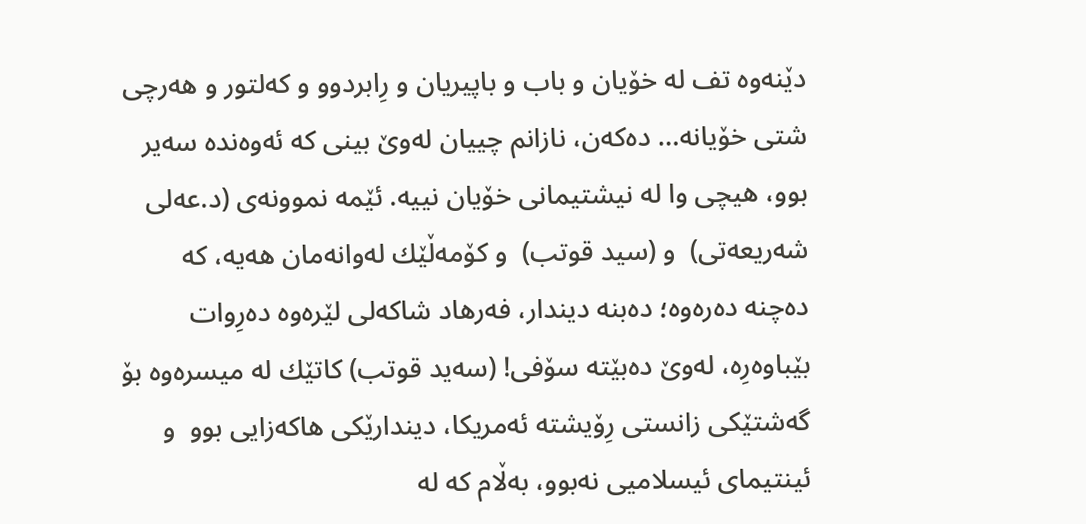دێنه‌وه‌ تف له‌ خۆیان و باب و باپیریان و رِابردوو و كه‌لتور و هه‌رچى شتى خۆیانه‌… ده‌كه‌ن، نازانم چییان له‌وێ بینى كه‌ ئه‌وه‌نده‌ سه‌یر بوو، هیچى وا له‌ نیشتیمانى خۆیان نییه‌. ئێمه‌ نموونه‌ى (د.عه‌لى شه‌ریعه‌تى)  و (سید قوتب)  و كۆمه‌ڵێك له‌وانه‌مان هه‌یه‌، كه‌ ده‌چنه‌ ده‌ره‌وه‌؛ ده‌بنه‌ دیندار، فه‌رهاد شاكه‌لى لێره‌وه‌ ده‌رِوات بێباوه‌رِه‌، له‌وێ ده‌بێته‌ سۆفى! (سه‌ید قوتب) كاتێك له‌ میسره‌وه‌ بۆ گه‌شتێكى زانستى رِۆیشته‌ ئه‌مریكا، دیندارێكى هاكه‌زایى بوو  و ئینتیماى ئیسلامیى نه‌بوو، به‌ڵام كه‌ له‌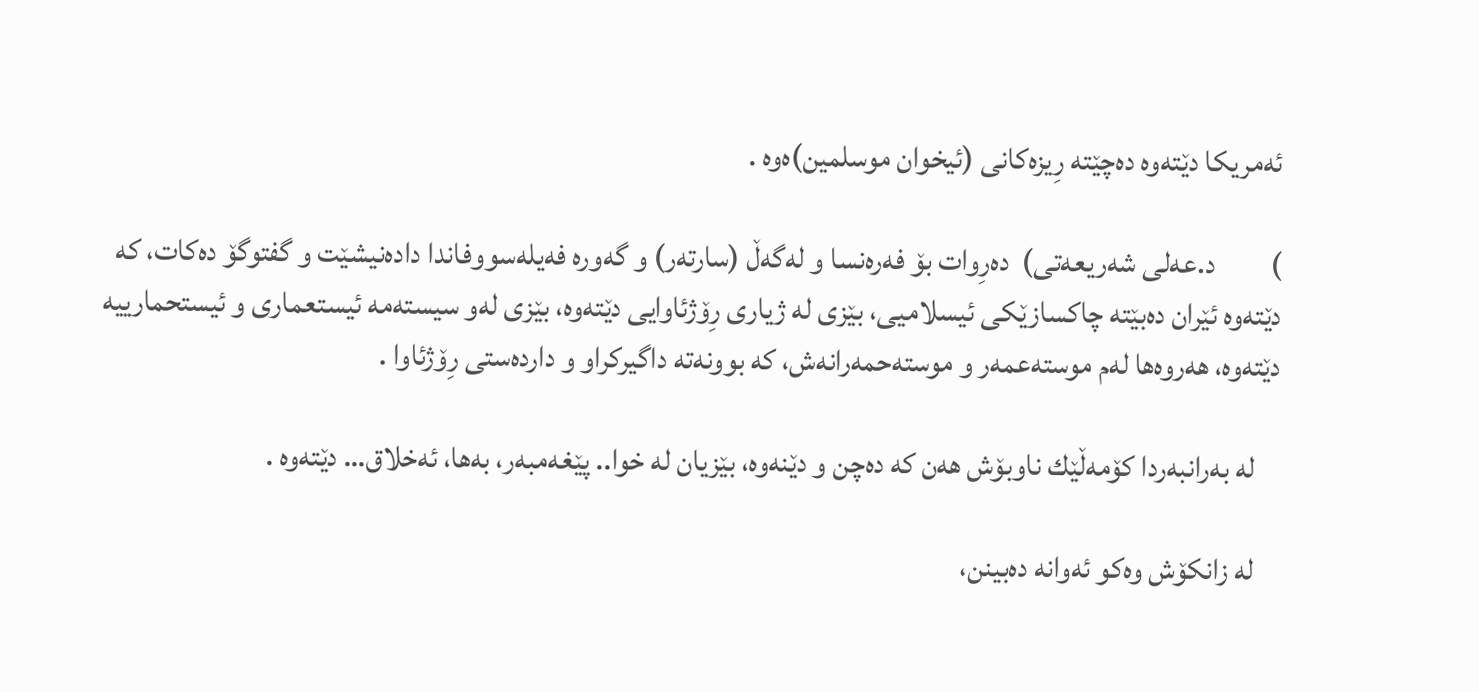ئه‌مریكا دێته‌وه‌ ده‌چێته‌ رِیزه‌كانى (ئیخوان موسلمین)ه‌وه‌ .

)         د.عه‌لى شه‌ریعه‌تى)  ده‌رِوات بۆ فه‌ره‌نسا و له‌گه‌ڵ (سارته‌ر) و گه‌وره‌ فه‌یله‌سووفاندا داده‌نیشێت و گفتوگۆ ده‌كات، كه‌ دێته‌وه‌ ئێران ده‌بێته‌ چاكسازێكى ئیسلامیی، بێزى له‌ ژیارى رِۆژئاوایى دێته‌وه‌، بێزى له‌و سیسته‌مه‌ ئیستعمارى و ئیستحمارییه‌ دێته‌وه‌، هه‌روه‌ها له‌م موسته‌عمه‌ر و موسته‌حمه‌رانه‌ش، كه‌ بوونه‌ته‌ داگیركراو و دارده‌ستى رِۆژئاوا .

    له‌ به‌رانبه‌ردا كۆمه‌ڵێك ناوبۆش هه‌ن كه‌ ده‌چن و دێنه‌وه‌، بێزیان له‌ خوا.. پێغه‌مبه‌ر، به‌ها، ئه‌خلاق… دێته‌وه‌ .

    له‌ زانكۆش وه‌كو ئه‌وانه‌ ده‌بینن،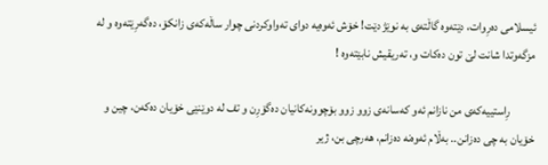ئیسلامى ده‌رِوات، دێته‌وه‌ گاڵته‌ى به‌ نوێژ دێت! خۆش ئه‌وه‌یه‌ دواى ته‌واوكردنى چوار ساڵه‌كه‌ى زانكۆ، ده‌گه‌رِێته‌وه‌ و له‌ مزگه‌وتدا شانت لێ‌ تون ده‌كات و، ته‌ریقیش نابێته‌وه‌ !

          رِاستییه‌كه‌ى من نازانم ئه‌و كه‌سانه‌ى زوو زوو بۆچوونه‌كانیان ده‌گۆرِن و تف له‌ دوێنێى خۆیان ده‌كه‌ن، چین و خۆیان به‌ چى ده‌زانن.. به‌ڵام ئه‌وه‌نه‌ ده‌زانم، هه‌رچى بن، ژیر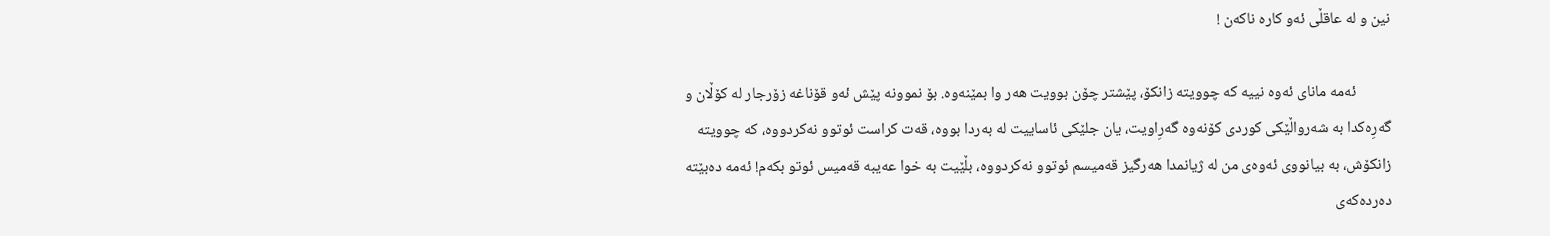نین و له‌ عاقڵى ئه‌و كاره‌ ناكه‌ن !

          ئه‌مه‌ ماناى ئه‌وه‌ نییه‌ كه‌ چوویته‌ زانكۆ، پێشتر چۆن بوویت هه‌ر وا بمێنه‌وه‌. بۆ نموونه‌ پێش ئه‌و قۆناغه‌ زۆرجار له‌ كۆڵان و گه‌رِه‌كدا به‌ شه‌رواڵێكى كوردى كۆنه‌وه‌ گه‌رِاویت، یان جلێكى ئاساییت له‌ به‌ردا بووه‌، قه‌ت كراست ئوتوو نه‌كردووه‌، كه‌ چوویته‌ زانكۆش، به‌ بیانووى ئه‌وه‌ى من له‌ ژیانمدا هه‌رگیز قه‌میسم ئوتوو نه‌كردووه‌، بڵێیت به‌ خوا عه‌یبه‌ قه‌میس ئوتو بكه‌م! ئه‌مه‌ ده‌بێته‌ ده‌رده‌كه‌ى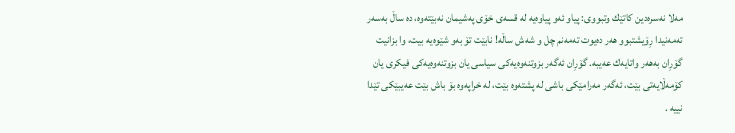مه‌لا نه‌سره‌دین كاتێك وتبووى: پیاو ئه‌و پیاوه‌یه‌ له‌ قسه‌ى خۆى په‌شیمان نه‌بێته‌وه‌، ده‌ ساڵ به‌سه‌ر ته‌مه‌نیدا رِۆیشتبوو هه‌ر ده‌یوت ته‌مه‌نم چل و شه‌ش ساڵه‌! نابێت تۆ به‌و شێوه‌یه‌ بیت، وا بزانیت گۆرِان به‌هه‌ر واتایه‌ك عه‌یبه‌. گۆرِان ئه‌گه‌ر بزوتنه‌وه‌یه‌كى سیاسى یان بزوتنه‌وه‌یه‌كى فیكرى یان كۆمه‌ڵایه‌تى بێت، ئه‌گه‌ر مه‌رامێكى باشى له‌ پشته‌وه‌ بێت، له‌ خراپه‌وه‌ بۆ باش بێت عه‌یبێكى تێدا نییه‌ .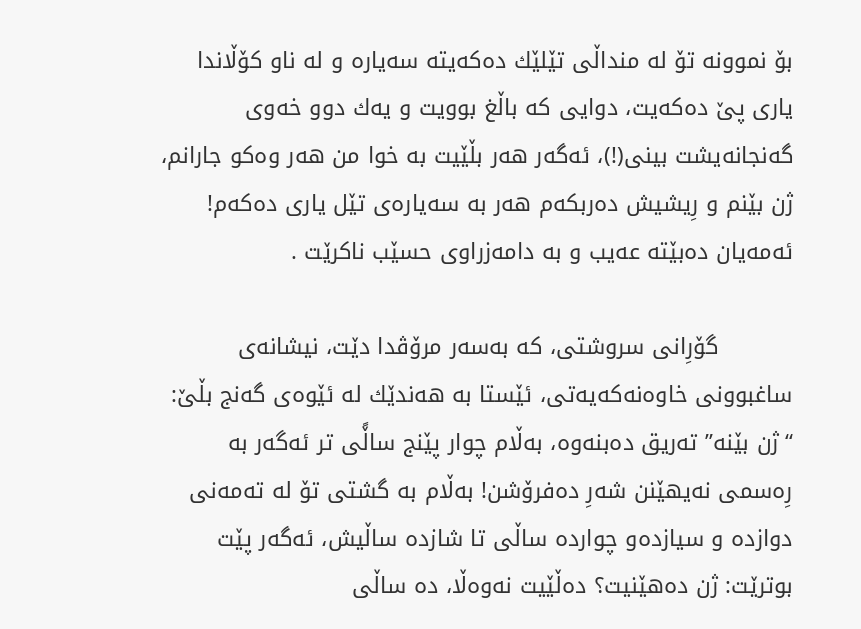بۆ نموونه‌ تۆ له‌ منداڵى تێلێك ده‌كه‌یته‌ سه‌یاره‌ و له‌ ناو كۆڵاندا یارى پێ‌ ده‌كه‌یت، دوایى كه‌ باڵغ بوویت و یه‌ك دوو خه‌وی گه‌نجانه‌یشت بینى(!)، ئه‌گه‌ر هه‌ر بڵێیت به‌ خوا من هه‌ر وه‌كو جارانم، ژن بێنم و رِیشیش ده‌ربكه‌م هه‌ر به‌ سه‌یاره‌ى تێل یارى ده‌كه‌م! ئه‌مه‌یان ده‌بێته‌ عه‌یب و به‌ دامه‌زراوى حسێب ناكرێت .

          گۆرِانى سروشتى، كه‌ به‌سه‌ر مرۆڤدا دێت، نیشانه‌ى ساغبوونى خاوه‌نه‌كه‌یه‌تى، ئێستا به‌ هه‌ندێك له‌ ئێوه‌ى گه‌نج بڵێ: “ژن بێنه‌” ته‌ریق ده‌بنه‌وه‌، به‌ڵام چوار پێنج ساڵًى تر ئه‌گه‌ر به‌ رِه‌سمى نه‌یهێنن شه‌رِ ده‌فرۆشن! به‌ڵام به‌ گشتى تۆ له‌ ته‌مه‌نى دوازده‌ و سیازده‌و چوارده‌ ساڵى تا شازده‌ ساڵیش، ئه‌گه‌ر پێت بوترێت: ژن ده‌هێنیت؟ ده‌ڵێیت نه‌وه‌ڵا، ده‌ ساڵى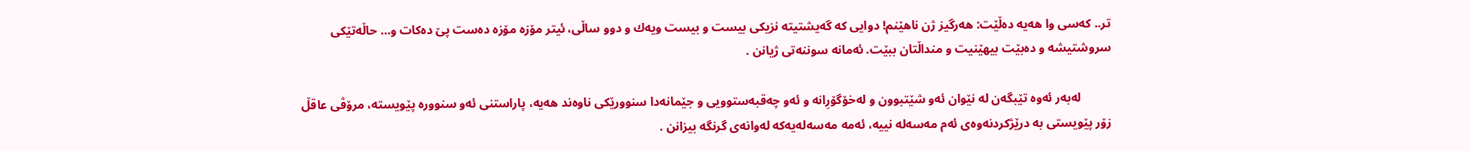تر.. كه‌سى وا هه‌یه‌ ده‌ڵێت: هه‌رگیز ژن ناهێنم! دوایى كه‌ گه‌یشتیته‌ نزیكى بیست و بیست ویه‌ك و دوو ساڵى، ئیتر مۆزه‌ مۆزه‌ ده‌ست پێ ده‌كات و… حاڵه‌تێكى سروشتیشه‌ و ده‌بێت بیهێنیت و منداڵتان ببێت. ئه‌مانه‌ سوننه‌تى ژیانن .

          له‌به‌ر ئه‌وه‌ تێبگه‌ن له‌ نێوان ئه‌و شێتبوون و له‌خۆگۆرِانه‌ و ئه‌و چه‌قبه‌ستوویی و جێمانه‌دا سنوورێكى ناوه‌ند هه‌یه‌، پاراستنى ئه‌و سنووره‌ پێویسته‌، مرۆڤى عاقڵ زۆر پێویستى به‌ درێژكردنه‌وه‌ى ئه‌م مه‌سه‌له‌ نییه‌، ئه‌مه‌ مه‌سه‌له‌یه‌كه‌ له‌وانه‌ى گرنگه‌ بیزانن .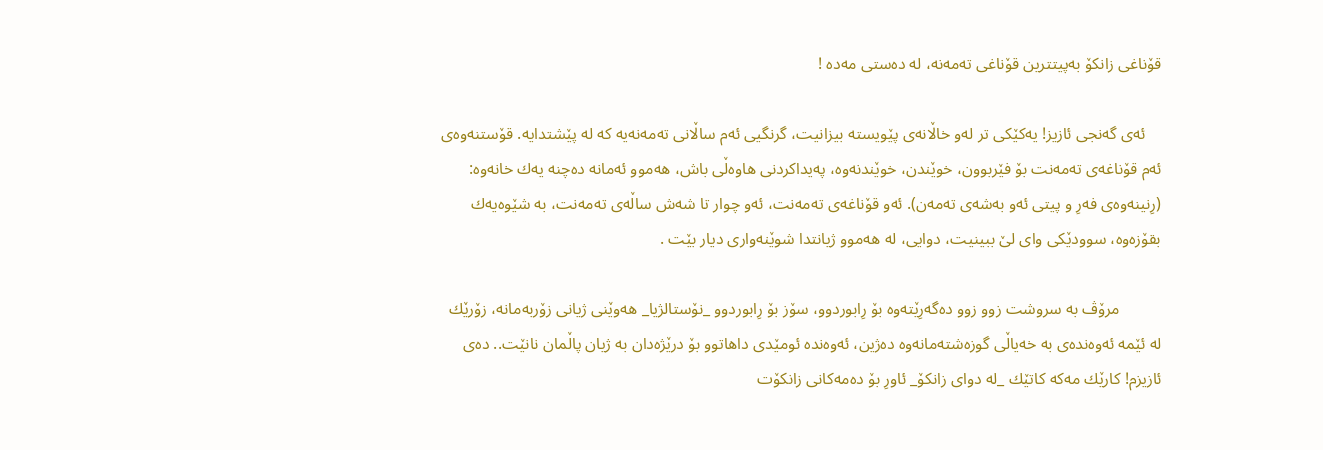قۆناغى زانكۆ به‌پیتترین قۆناغى ته‌مه‌نه‌، له‌ ده‌ستى مه‌ده‌ !

    ئه‌ى گه‌نجى ئازیز! یه‌كێكى تر له‌و خاڵانه‌ى پێویسته‌ بیزانیت، گرنگیى ئه‌م ساڵانی ته‌مه‌نه‌یه‌ كه‌ له‌ پێشتدایه‌. قۆستنه‌وه‌ى ئه‌م قۆناغه‌ى ته‌مه‌نت بۆ فێربوون، خوێندن، خوێندنه‌وه‌، په‌یداكردنی هاوه‌ڵی باش، هه‌موو ئه‌مانه‌ ده‌چنه‌ یه‌ك خانه‌وه‌: (رِنینه‌وه‌ى فه‌رِ و پیتى ئه‌و به‌شه‌ى ته‌مه‌ن). ئه‌و قۆناغه‌ی ته‌مه‌نت، ئه‌و چوار تا شه‌ش ساڵه‌ى ته‌مه‌نت، به‌ شێوه‌یه‌ك بقۆزه‌وه‌، سوودێكى واى لێ‌ ببینیت، دوایى، له‌ هه‌موو ژیانتدا شوێنه‌وارى دیار بێت .

          مرۆڤ به‌ سروشت زوو زوو ده‌گه‌رِێته‌وه‌ بۆ رِابوردوو، سۆز بۆ رِابوردوو _نۆستالژیا_ هه‌وێنى ژیانى زۆربه‌مانه‌، زۆرێك له‌ ئێمه‌ ئه‌وه‌نده‌ى به‌ خه‌یاڵى گوزه‌شته‌مانه‌وه‌ ده‌ژین، ئه‌وه‌نده‌ ئومێدى داهاتوو بۆ درێژه‌دان به‌ ژیان پاڵمان نانێت.. ده‌ى ئازیزم! كارێك مه‌كه‌ كاتێك _له‌ دواى زانكۆ_ ئاورِ بۆ ده‌مه‌كانى زانكۆت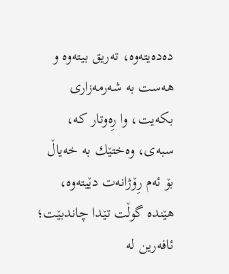ده‌ده‌یته‌وه‌، ته‌ریق بیته‌وه‌ و هه‌ست به‌ شه‌رمه‌زارى بكه‌یت، وا رِه‌وتار كه‌، سبه‌ى، وه‌ختێك به‌ خه‌یاڵ بۆ ئه‌م رِۆژانه‌ت دێیته‌وه‌، هێنده‌ گوڵت تێدا چاندبێت؛ ئافه‌رین له‌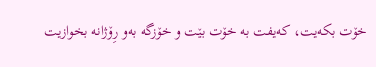خۆت بكه‌یت، كه‌یفت به‌ خۆت بێت و خۆزگه‌ به‌و رِۆژانه‌ بخوازیت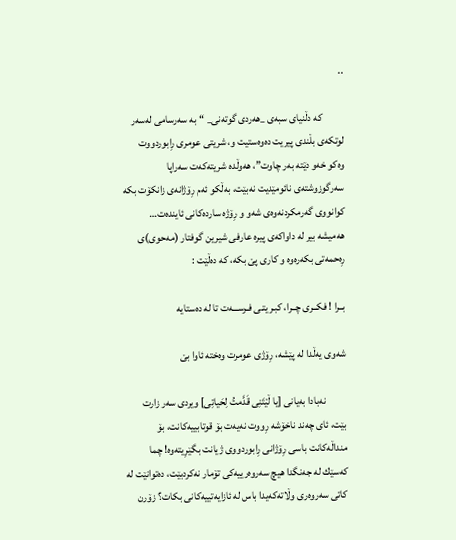..

          كه‌ دڵنیاى سبه‌ى _هه‌ردى گوته‌نى_ “به‌ سه‌رسامى له‌سه‌ر لوتكه‌ى بڵندى پیریت ده‌وه‌ستیت و، شریتى عومرى رِابوردووت وه‌كو خه‌و دێته‌ به‌ر چاوت”، هه‌وڵده‌ شریته‌كه‌ت سه‌راپا سه‌رگوزوشته‌ى نائومێدیت نه‌بێت، به‌ڵكو ئه‌م رِۆژانه‌ى زانكۆت بكه‌ كوانووى گه‌رمكردنه‌وه‌ى شه‌و و رِۆژه‌ سارده‌كانى ئاینده‌ت… هه‌میشه‌ بیر له‌ داواكه‌ى پیره‌ عارفى شیرین گوفتار (مه‌حوى)ى رِه‌حمه‌تى بكه‌ره‌وه‌ و كارى پێ بكه‌، كه‌ ده‌ڵێت :

بــرا ! فكــرى چــرا، كبـریتـى فـرســـه‌ت تا له‌ ده‌ستایه‌

شه‌وى یه‌ڵدا له‌ پێشه‌، رِۆژى عومرت وه‌خته‌ ئاوا بێ

          نه‌بادا به‌یانى [یا ڵیْتَنِی قَدَّمتُ لِحَیاتِی] ویردى سه‌ر زارت بێت، ئاى چه‌ند ناخۆشه‌ رِووت نه‌یه‌ت بۆ قوتابییه‌كانت، بۆ منداڵه‌كانت باسى رِۆژانى رِابوردووى ژیانت بگێرِیته‌وه‌! چما كه‌سێك له‌ جه‌نگدا هیچ سه‌روه‌رییه‌كى تۆمار نه‌كردبێت، ده‌توانێت له‌ كاتى سه‌روه‌رى وڵاته‌كه‌یدا باس له‌ ئازایه‌تییه‌كانى بكات؟ زۆرن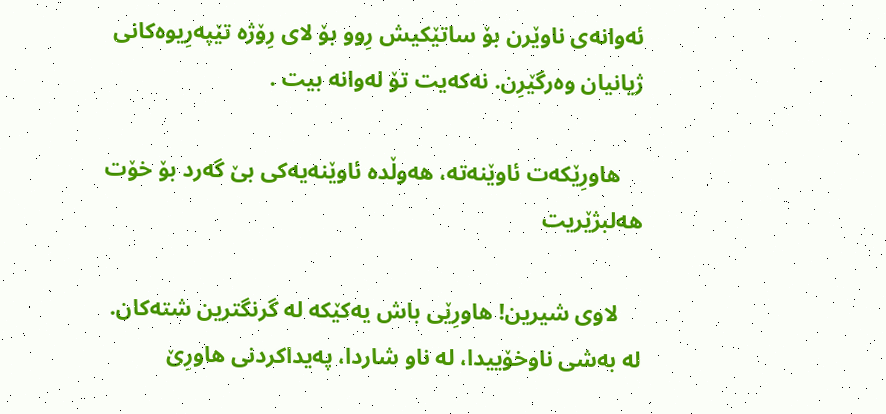ئه‌وانه‌ى ناوێرن بۆ ساتێكیش رِوو بۆ لاى رِۆژه‌ تێپه‌رِیوه‌كانى ژیانیان وه‌رگێرِن. نه‌كه‌یت تۆ له‌وانه‌ بیت .

    هاورِێكه‌ت ئاوێنه‌ته‌، هه‌وڵده‌ ئاوێنه‌یه‌كى بێ گه‌رد بۆ خۆت هه‌لبژێریت

    لاوى شیرین! هاورِێى باش یه‌كێكه‌ له‌ گرنگترین شته‌كان. له‌ به‌شى ناوخۆییدا، له‌ ناو شاردا، په‌یداكردنى هاورِێ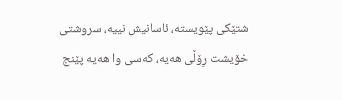شتێكى پێویسته‌، ئاسانیش نییه‌، سروشتى خۆیشت رِۆڵى هه‌یه‌، كه‌سى وا هه‌یه‌ پێنج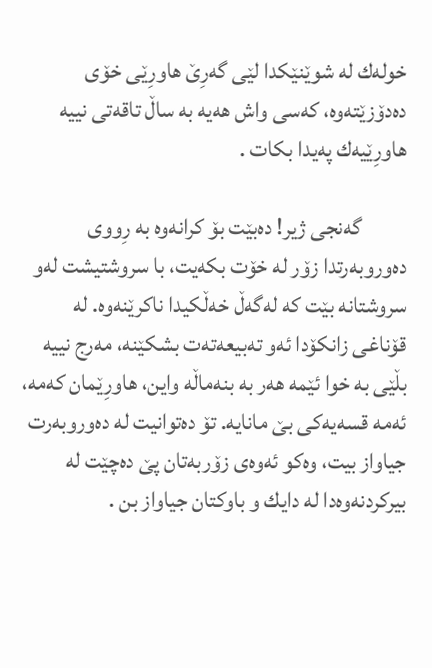خوله‌ك له‌ شوێنێكدا لێى گه‌رِێ هاورِێى خۆى ده‌دۆزێته‌وه‌، كه‌سى واش هه‌یه‌ به‌ ساڵ تاقه‌تى نییه‌ هاورِێیه‌ك په‌یدا بكات .

          گه‌نجى ژیر! ده‌بێت بۆ كرانه‌وه‌ به‌ رِووى ده‌وروبه‌رتدا زۆر له‌ خۆت بكه‌یت، با سروشتیشت له‌و سروشتانه‌ بێت كه‌ له‌گه‌ڵ خه‌ڵكیدا ناكرێنه‌وه‌. له‌ قۆناغى زانكۆدا ئه‌و ته‌بیعه‌ته‌ت بشكێنه‌، مه‌رج نییه‌ بڵێى به‌ خوا ئێمه‌ هه‌ر به‌ بنه‌ماڵه‌ واین، هاورِێمان كه‌مه‌، ئه‌مه‌ قسه‌یه‌كى بێ مانایه‌. تۆ ده‌توانیت له‌ ده‌وروبه‌رت جیاواز بیت، وه‌كو ئه‌وه‌ى زۆربه‌تان پێ ده‌چێت له‌ بیركردنه‌وه‌دا له‌ دایك و باوكتان جیاواز بن .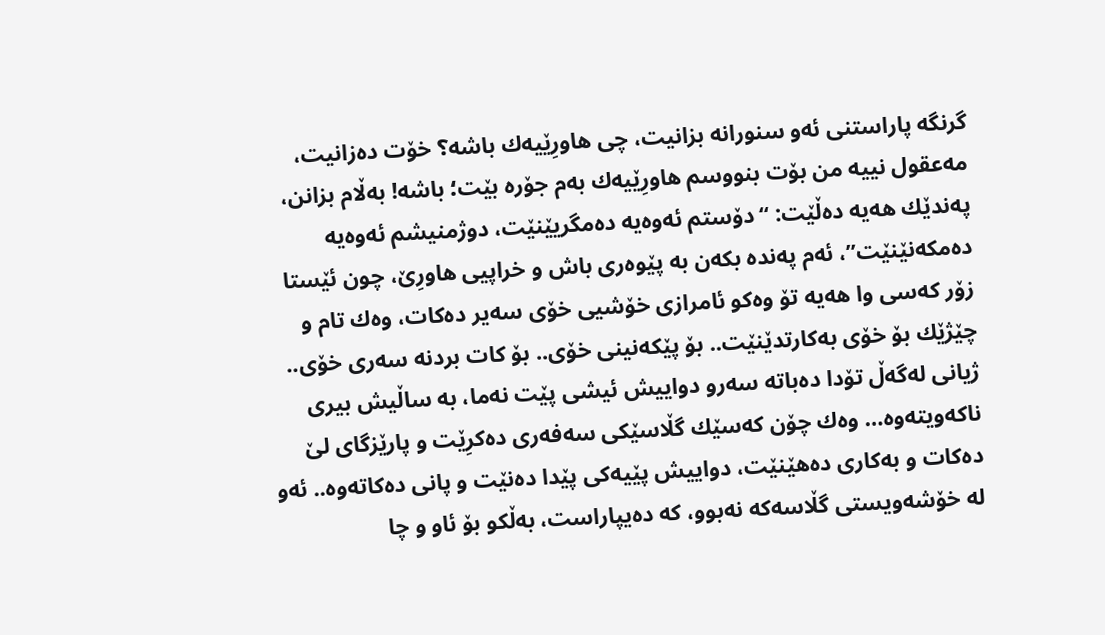گرنگه‌ پاراستنى ئه‌و سنورانه‌ بزانیت، چى هاورِێیه‌ك باشه‌؟ خۆت ده‌زانیت، مه‌عقول نییه‌ من بۆت بنووسم هاورِێیه‌ك به‌م جۆره‌ بێت؛ باشه‌! به‌ڵام بزانن، په‌ندێك هه‌یه‌ ده‌ڵێت: “دۆستم ئه‌وه‌یه‌ ده‌مگریێنێت، دوژمنیشم ئه‌وه‌یه‌ ده‌مكه‌نێنێت”، ئه‌م په‌نده‌ بكه‌ن به‌ پێوه‌رى باش و خراپیى هاورِێ، چون ئێستا زۆر كه‌سى وا هه‌یه‌ تۆ وه‌كو ئامرازى خۆشیى خۆى سه‌یر ده‌كات، وه‌ك تام و چێژێك بۆ خۆى به‌كارتدێنێت.. بۆ پێكه‌نینى خۆى.. بۆ كات بردنه‌ سه‌رى خۆى.. ژیانى له‌گه‌ڵ تۆدا ده‌باته‌ سه‌رو دواییش ئیشى پێت نه‌ما، به‌ ساڵیش بیرى ناكه‌ویته‌وه‌… وه‌ك چۆن كه‌سێك گڵاسێكى سه‌فه‌رى ده‌كرِێت و پارێزگاى لێ‌ ده‌كات و به‌كارى ده‌هێنێت، دواییش پێیه‌كى پێدا ده‌نێت و پانى ده‌كاته‌وه‌.. ئه‌و له‌ خۆشه‌ویستى گڵاسه‌كه‌ نه‌بوو، كه‌ ده‌یپاراست، به‌ڵكو بۆ ئاو و چا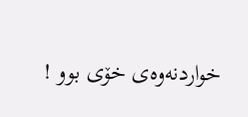خواردنه‌وه‌ی خۆى بوو !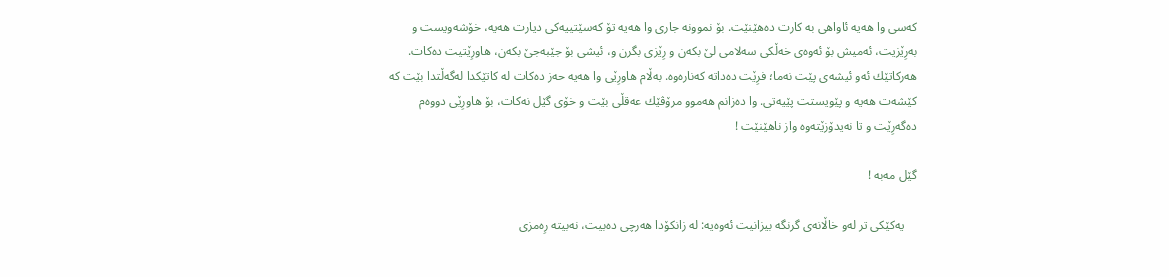كه‌سى وا هه‌یه‌ ئاواهى به‌ كارت ده‌هێنێت. بۆ نموونه‌ جارى وا هه‌یه‌ تۆ كه‌سێتییه‌كى دیارت هه‌یه‌، خۆشه‌ویست و به‌رِێزیت، ئه‌میش بۆ ئه‌وه‌ى خه‌ڵكى سه‌لامى لێ‌ بكه‌ن و رِێزى بگرن و، ئیشى بۆ جێبه‌جێ بكه‌ن، هاورِێتیت ده‌كات. هه‌ركاتێك ئه‌و ئیشه‌ى پێت نه‌ما؛ فرِێت ده‌داته‌ كه‌ناره‌وه‌. به‌ڵام هاورِێى وا هه‌یه‌ حه‌ز ده‌كات له‌ كاتێكدا له‌گه‌ڵتدا بێت كه‌ كێشه‌ت هه‌یه‌ و پێویستت پێیه‌تى. وا ده‌زانم هه‌موو مرۆڤێك عه‌قڵى بێت و خۆى گێل نه‌كات، بۆ هاورِێى دووه‌م ده‌گه‌رِێت و تا نه‌یدۆزێته‌وه‌ واز ناهێنێت !

گێل مه‌به‌ !

    یه‌كێكى تر له‌و خاڵانه‌ى گرنگه‌ بیزانیت ئه‌وه‌یه‌: له‌ زانكۆدا هه‌رچى ده‌بیت، نه‌بیته‌ رِه‌مزى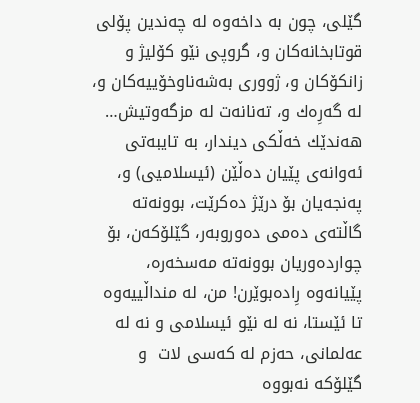گێلى، چون به‌ داخه‌وه‌ له‌ چه‌ندین پۆلى قوتابخانه‌كان و، گروپى نێو كۆلیژ و زانكۆكان و، ژوورى به‌شه‌ناوخۆییه‌كان و، له‌ گه‌رِه‌ك و، ته‌نانه‌ت له‌ مزگه‌وتیش… هه‌ندێك خه‌ڵكى دیندار، به‌ تایبه‌تى ئه‌وانه‌ى پێیان ده‌ڵێن (ئیسلامیی) و، په‌نجه‌یان بۆ درێژ ده‌كرێت، بوونه‌ته‌ گاڵته‌ى ده‌مى ده‌وروبه‌ر، گێلۆكه‌ن، بۆ چوارده‌وریان بوونه‌ته‌ مه‌سخه‌ره‌، پێیانه‌وه‌ رِاده‌بوێرن! من، له‌ منداڵییه‌وه‌ تا ئێستا، نه‌ له‌ نێو ئیسلامى و نه‌ له‌ عه‌لمانى، حه‌زم له‌ كه‌سى لات  و گێلۆكه‌ نه‌بووه‌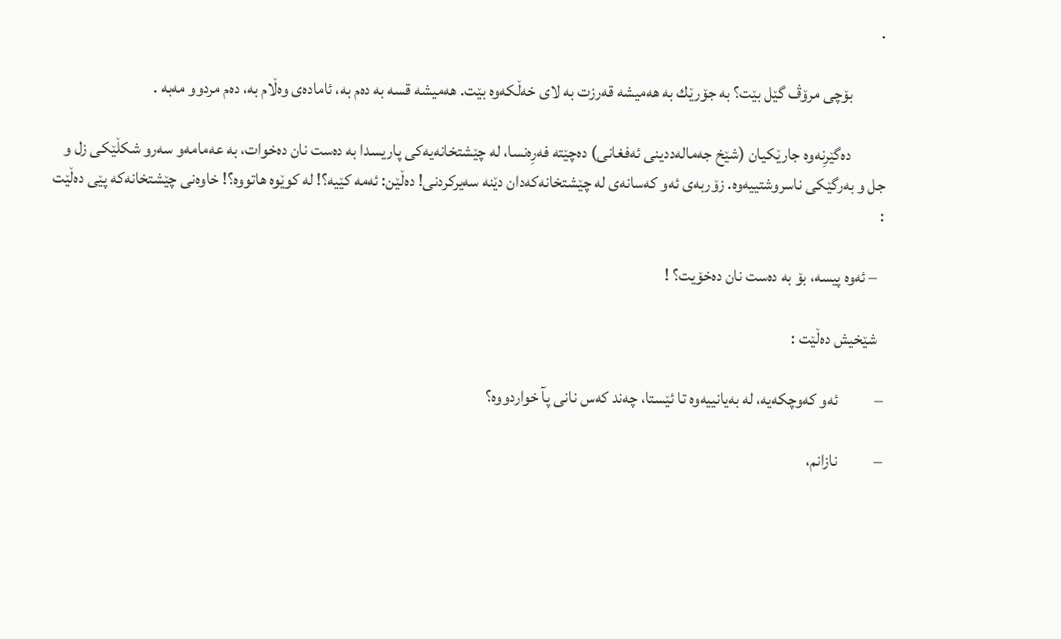.

          بۆچى مرۆڤ گێل بێت؟ به‌ جۆرێك به‌ هه‌میشه‌ قه‌رزت به‌ لاى خه‌ڵكه‌وه‌ بێت. هه‌میشه‌ قسه‌ به‌ ده‌م به‌، ئاماده‌ى وه‌ڵام به‌، ده‌م مردوو مه‌به‌ .

          ده‌گێرِنه‌وه‌ جارێكیان (شێخ جه‌ماله‌ددینى ئه‌فغانى) ده‌چێته‌ فه‌رِه‌نسا، له‌ چێشتخانه‌یه‌كى پاریسدا به‌ ده‌ست نان ده‌خوات، به‌ عه‌مامه‌و سه‌رو شكڵێكى زل و جل و به‌رگێكى ناسروشتییه‌وه‌. زۆربه‌ى ئه‌و كه‌سانه‌ى له‌ چێشتخانه‌كه‌دان دێنه‌ سه‌یركردنى! ده‌ڵێن: ئه‌مه‌ كێیه‌؟! له‌ كوێوه‌ هاتووه‌؟! خاوه‌نى چێشتخانه‌كه‌ پێى ده‌ڵێت :

  – ئه‌وه‌ پیسه‌، بۆ به‌ ده‌ست نان ده‌خۆیت؟ !

  شێخیش ده‌ڵێت :

–           ئه‌و كه‌وچكه‌یه‌، له‌ به‌یانییه‌وه‌ تا ئێستا، چه‌ند كه‌س نانى پآ خواردووه‌؟

–           نازانم،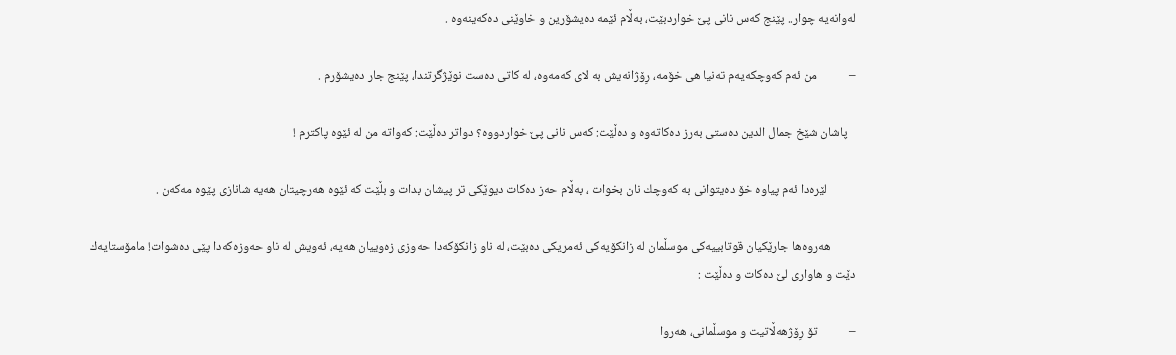له‌وانه‌یه‌ چوار.. پێنج كه‌س نانى پێ خواردبێت، به‌ڵام ئێمه‌ ده‌یشۆرین و خاوێنى ده‌كه‌ینه‌وه‌ .

–           من ئه‌م كه‌وچكه‌یه‌م ته‌نیا هى خۆمه‌، رِۆژانه‌یش به‌ لاى كه‌مه‌وه‌، له‌ كاتى ده‌ست نوێژگرتندا، پێنج جار ده‌یشۆرم .

   پاشان شێخ جمال الدین ده‌ستى به‌رز ده‌كاته‌وه‌ و ده‌ڵێت: كه‌س نانى پێ خواردووه‌؟ دواتر ده‌ڵێت: كه‌واته‌ من له‌ ئێوه‌ پاكترم !

          لێره‌دا ئه‌م پیاوه‌ خۆ ده‌یتوانى به‌ كه‌وچك نان بخوات ، به‌ڵام حه‌ز ده‌كات دیوێكى تر پیشان بدات و بڵێت كه‌ ئێوه‌ هه‌رچیتان هه‌یه‌ شانازى پێوه‌ مه‌كه‌ن .

         هه‌روه‌ها جارێكیان قوتابییه‌كى موسڵمان له‌ زانكۆیه‌كى ئه‌مریكى ده‌بێت، له‌ ناو زانكۆكه‌دا حه‌وزى زه‌وییان هه‌یه‌، ئه‌ویش له‌ ناو حه‌وزه‌كه‌دا پێى ده‌شوات! مامۆستایه‌ك دێت و هاوارى لێ‌ ده‌كات و ده‌ڵێت :

–           تۆ رِۆژهه‌ڵاتیت و موسڵمانى، هه‌روا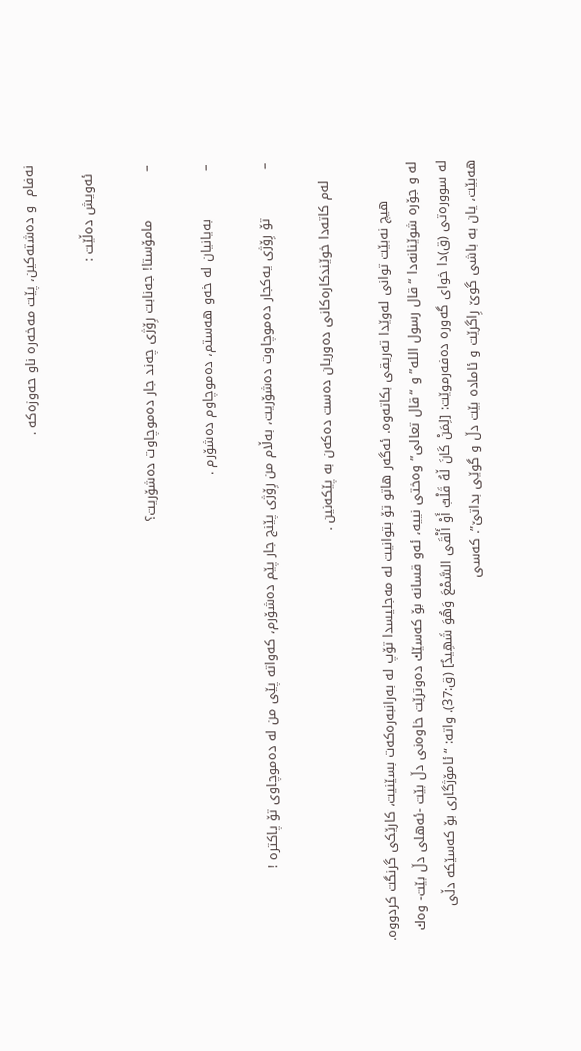نه‌فام  و ده‌شته‌كین، پێت مه‌خه‌ره‌ ناو حه‌وزه‌كه‌ .

  ئه‌ویش ده‌ڵێت :

–           مامۆستا! جه‌نابت رِۆژى چه‌ند جار ده‌موچاوت ده‌شۆریت؟

–           به‌یانیان له‌ خه‌و هه‌ستم، ده‌موچاوم ده‌شۆرم .

–           تۆ رِۆژى یه‌كجار ده‌موچاوت ده‌شۆریت، به‌ڵام من رِۆژى پێنج جار پێم ده‌شۆرم، كه‌واته‌ پێى من له‌ ده‌موچاوى تۆ پاكتره‌ !

    له‌م كاته‌دا خوێندكاره‌كانى ده‌وریان ده‌ست ده‌كه‌ن به‌ پێكه‌نین .

         هیچ نه‌بێت توانى له‌وێدا ته‌ریقى بكاته‌وه‌. ئه‌گه‌ر هاتو تۆ بتوانیت له‌ مه‌جلیسدا تۆپ له‌ به‌رانبه‌ره‌كه‌ت بسێنیت، كارێكى گرنگت كردووه‌. له‌ و جۆره‌ شوێنانه‌دا “قال رسول الله” و “قال تعالى” وه‌ختى نییه‌، ئه‌و قسانه‌ بۆ كه‌سێك ده‌وترێت خاوه‌نى دڵ بێت -ئه‌هلى دڵ بێت- وه‌ك له‌ سووره‌تى (ق)دا خواى گه‌وره‌ ده‌فه‌رموێت: [لِمَنْ كَانَ ڵهُ قَلْبٌ أَوْ أَلْقَى السَّمْعَ وَهُوَ شَهِیدٌ] (ق:37). واته‌: “ئامۆژگارى بۆ كه‌سێكه‌ دڵى هه‌بێت، یان به‌ باشى گوێ رِاگرێت و ئاماده‌ بێت دڵ و گوێى بداتێ”. كه‌سى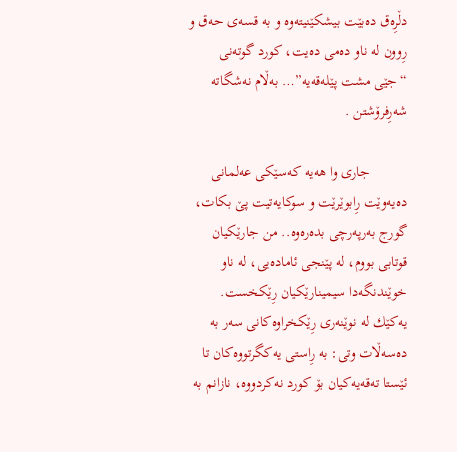دڵرِه‌ق ده‌بێت بیشكێنیته‌وه‌ و به‌ قسه‌ى حه‌ق و رِوون له‌ ناو ده‌می ده‌یت، كورد گوته‌نى “جێى مشت پێله‌قه‌یه‌”… به‌ڵام نه‌شگاته‌ شه‌رِفرۆشتن .

          جارى وا هه‌یه‌ كه‌سێكى عه‌لمانى ده‌یه‌وێت رِابوێرێت و سوكایه‌تیت پێ بكات، گورج به‌رپه‌رچى بده‌ره‌وه‌.. من جارێكیان قوتابى بووم، له‌ پێنجى ئاماده‌یى، له‌ ناو خوێندنگه‌دا سیمینارێكیان رِێكخست. یه‌كێك له‌ نوێنه‌رى رِێكخراوه‌كانى سه‌ر به‌ ده‌سه‌ڵات وتى: به‌ رِاستى یه‌كگرتووه‌كان تا ئێستا ته‌قه‌یه‌كیان بۆ كورد نه‌كردووه‌، نازانم به‌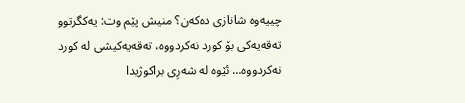چییه‌وه‌ شانازى ده‌كه‌ن؟ منیش پێم وت: یه‌كگرتوو ته‌قه‌یه‌كى بۆ كورد نه‌كردووه‌، ته‌قه‌یه‌كیشى له‌ كورد نه‌كردووه‌… ئێوه‌ له‌ شه‌رِى براكوژیدا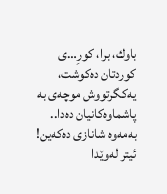باوك، برا، كورِ…ى كوردتان ده‌كوشت، یه‌كگرتووش موچه‌ى به‌ پاشماوه‌كانیان ده‌دا.. به‌مه‌وه‌ شانازى ده‌كه‌ین! ئیتر له‌وێدا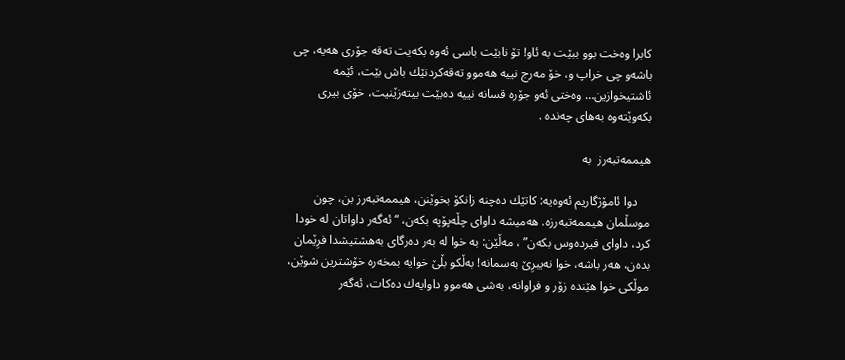كابرا وه‌خت بوو ببێت به‌ ئاو! تۆ نابێت باسى ئه‌وه‌ بكه‌یت ته‌قه‌ جۆرى هه‌یه‌، چى باشه‌و چى خراپ و، خۆ مه‌رج نییه‌ هه‌موو ته‌قه‌كردنێك باش بێت، ئێمه‌ ئاشتیخوازین… وه‌ختى ئه‌و جۆره‌ قسانه‌ نییه‌ ده‌بێت بیته‌زێنیت، خۆى بیرى بكه‌وێته‌وه‌ به‌هاى چه‌نده‌ .

هیممه‌تبه‌رز  به‌

    دوا ئامۆژگاریم ئه‌وه‌یه‌: كاتێك ده‌چنه‌ زانكۆ بخوێنن، هیممه‌تبه‌رز بن، چون موسڵمان هیممه‌تبه‌رزه‌. هه‌میشه‌ داواى چڵه‌پۆپه‌ بكه‌ن، “ئه‌گه‌ر داواتان له‌ خودا كرد، داواى فیرده‌وس بكه‌ن” ، مه‌ڵێن: به‌ خوا له‌ به‌ر ده‌رگاى به‌هشتیشدا فرِێمان بده‌ن، هه‌ر باشه‌، خوا نه‌یبرِێ به‌سمانه‌! به‌ڵكو بڵێ خوایه‌ بمخه‌ره‌ خۆشترین شوێن، موڵكى خوا هێنده‌ زۆر و فراوانه‌، به‌شى هه‌موو داوایه‌ك ده‌كات، ئه‌گه‌ر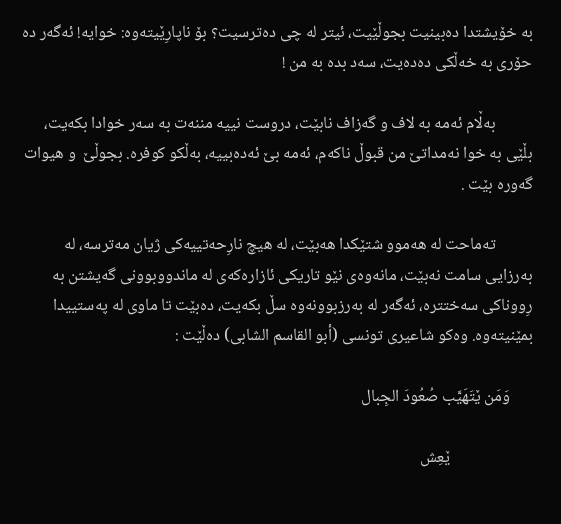به‌ خۆیشتدا ده‌بینیت بجوڵێیت، ئیتر له‌ چى ده‌ترسیت؟ بۆ ناپارِێیته‌وه‌: خوایه‌! ئه‌گه‌ر ده‌ حۆرى به‌ خه‌ڵكى ده‌ده‌یت، سه‌د بده‌ به‌ من !

          به‌ڵام ئه‌مه‌ به‌ لاف و گه‌زاف نابێت، دروست نییه‌ مننه‌ت به‌ سه‌ر خوادا بكه‌یت، بڵێى به‌ خوا نه‌مداتێ من قبوڵ ناكه‌م، ئه‌مه‌ بێ ئه‌ده‌بییه‌، به‌ڵكو كوفره‌. بجوڵێ  و هیوات گه‌وره‌ بێت .

          ته‌ماحت له‌ هه‌موو شتێكدا هه‌بێت، له‌ هیچ نارِحه‌تییه‌كى ژیان مه‌ترسه‌، له‌ به‌رزایى سامت نه‌بێت، مانه‌وه‌ى نێو تاریكى ئازاره‌كه‌ى له‌ ماندووبوونى گه‌یشتن به‌ رِووناكى سه‌ختتره‌، ئه‌گه‌ر له‌ به‌رزبوونه‌وه‌ سڵ بكه‌یت، ده‌بێت تا ماوى له‌ په‌ستییدا بمێنیته‌وه‌. وه‌كو شاعیرى تونسى (أبو القاسم الشابی) ده‌ڵێت :

      وَمَن ێتَهَیَّب صُعُودَ الجِبال

                      ێعِش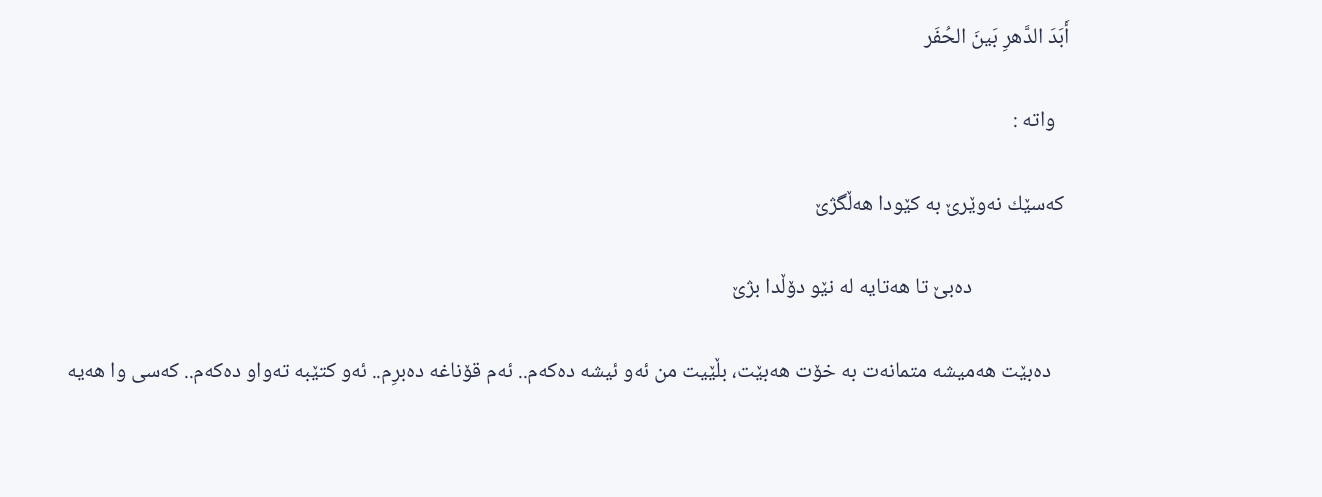أَبَدَ الدَّهرِ بَینَ الحُفَر

   واته‌ :

 كه‌سێك نه‌وێرێ به‌ كێودا هه‌ڵگژێ

                    ده‌بێ تا هه‌تایه‌ له‌ نێو دۆڵدا بژێ

    ده‌بێت هه‌میشه‌ متمانه‌ت به‌ خۆت هه‌بێت، بڵێیت من ئه‌و ئیشه‌ ده‌كه‌م.. ئه‌م قۆناغه‌ ده‌برِم.. ئه‌و كتێبه‌ ته‌واو ده‌كه‌م.. كه‌سى وا هه‌یه‌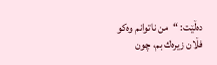ده‌ڵێت: “من ناتوانم وه‌كو فڵان زیره‌ك بم، چون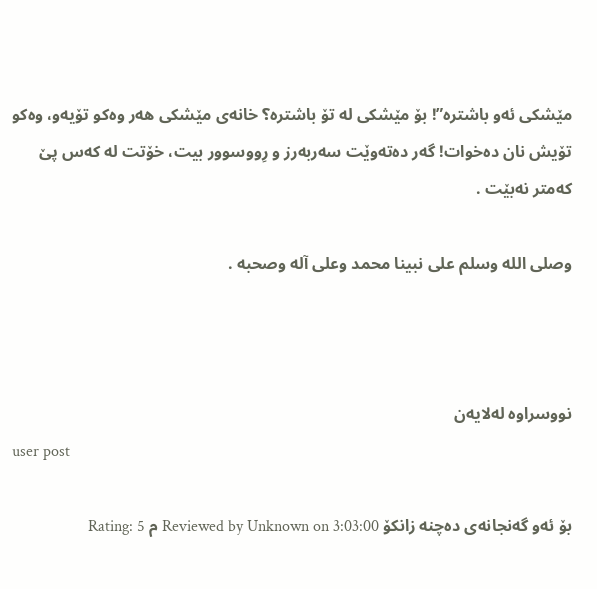مێشكى ئه‌و باشتره‌”! بۆ مێشكى له‌ تۆ باشتره‌؟ خانه‌ى مێشكى هه‌ر وه‌كو تۆیه‌و، وه‌كو تۆیش نان ده‌خوات! گه‌ر ده‌ته‌وێت سه‌ربه‌رز و رِووسوور بیت، خۆتت له‌ كه‌س پێ كه‌متر نه‌بێت .

وصلى الله وسلم على نبینا محمد وعلى آله وصحبه .



نووسراوه‌ له‌لایه‌ن
user post

بۆ ئه‌و گه‌نجانه‌ى ده‌چنه‌ زانكۆ Reviewed by Unknown on 3:03:00 م Rating: 5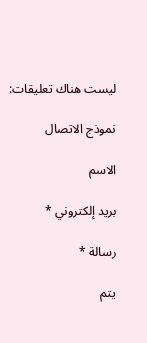ليست هناك تعليقات:

نموذج الاتصال

الاسم

بريد إلكتروني *

رسالة *

يتم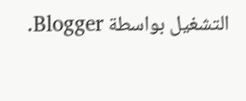التشغيل بواسطة Blogger.